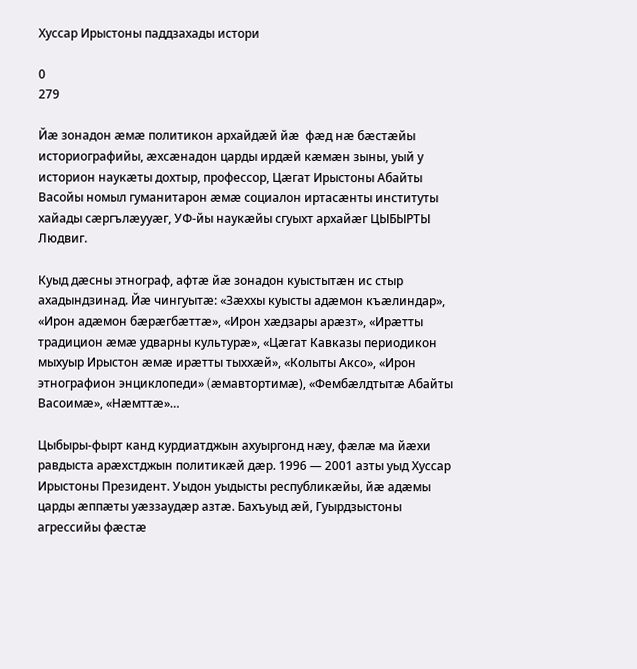Хуссар Ирыстоны паддзахады истори

0
279

Йæ зонадон æмæ политикон архайдæй йæ  фæд нæ бæстæйы историографийы, æхсæнадон царды ирдæй кæмæн зыны, уый у историон наукæты дохтыр, профессор, Цæгат Ирыстоны Абайты Васойы номыл гуманитарон æмæ социалон иртасæнты институты хайады сæргълæууæг, УФ-йы наукæйы сгуыхт архайæг ЦЫБЫРТЫ Людвиг.

Куыд дæсны этнограф, афтæ йæ зонадон куыстытæн ис стыр ахадындзинад. Йæ чингуытæ: «Зæххы куысты адæмон къæлиндар», «Ирон адæмон бæрæгбæттæ», «Ирон хæдзары арæзт», «Ирæтты традицион æмæ удварны культурæ», «Цæгат Кавказы периодикон мыхуыр Ирыстон æмæ ирæтты тыххæй», «Колыты Аксо», «Ирон этнографион энциклопеди» (æмавтортимæ), «Фембæлдтытæ Абайты Васоимæ», «Нæмттæ»…

Цыбыры-фырт канд курдиатджын ахуыргонд нæу, фæлæ ма йæхи равдыста арæхстджын политикæй дæр. 1996 — 2001 азты уыд Хуссар Ирыстоны Президент. Уыдон уыдысты республикæйы, йæ адæмы царды æппæты уæззаудæр азтæ. Бахъуыд æй, Гуырдзыстоны агрессийы фæстæ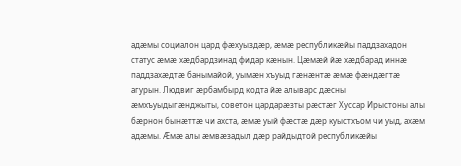адæмы социалон цард фæхуыздæр, æмæ республикæйы паддзахадон статус æмæ хæдбардзинад фидар кæнын. Цæмæй йæ хæдбарад иннæ паддзахæдтæ банымайой, уымæн хъуыд гæнæнтæ æмæ фæндæгтæ агурын. Людвиг æрбамбырд кодта йæ алыварс дæсны æмхъуыдыгæнджыты, советон цардарæзты рæстæг Хуссар Ирыстоны алы бæрнон бынæттæ чи ахста, æмæ уый фæстæ дæр куыстхъом чи уыд, ахæм адæмы. Æмæ алы æмвæзадыл дæр райдыдтой республикæйы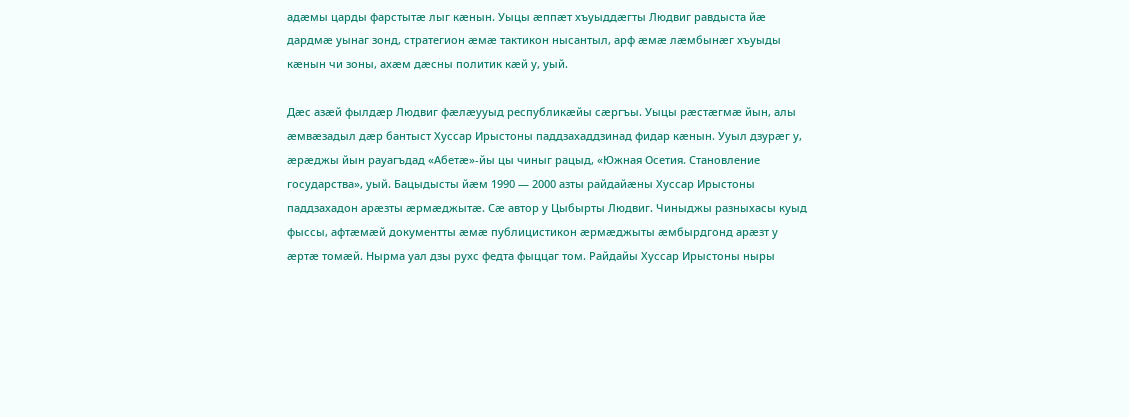адæмы царды фарстытæ лыг кæнын. Уыцы æппæт хъуыддæгты Людвиг равдыста йæ дардмæ уынаг зонд, стратегион æмæ тактикон нысантыл, арф æмæ лæмбынæг хъуыды кæнын чи зоны, ахæм дæсны политик кæй у, уый.

Дæс азæй фылдæр Людвиг фæлæууыд республикæйы сæргъы. Уыцы рæстæгмæ йын, алы æмвæзадыл дæр бантыст Хуссар Ирыстоны паддзахаддзинад фидар кæнын. Ууыл дзурæг у, æрæджы йын рауагъдад «Абетæ»-йы цы чиныг рацыд, «Южная Осетия. Становление государства», уый. Бацыдысты йæм 1990 — 2000 азты райдайæны Хуссар Ирыстоны паддзахадон арæзты æрмæджытæ. Сæ автор у Цыбырты Людвиг. Чиныджы разныхасы куыд фыссы, афтæмæй документты æмæ публицистикон æрмæджыты æмбырдгонд арæзт у æртæ томæй. Нырма уал дзы рухс федта фыццаг том. Райдайы Хуссар Ирыстоны ныры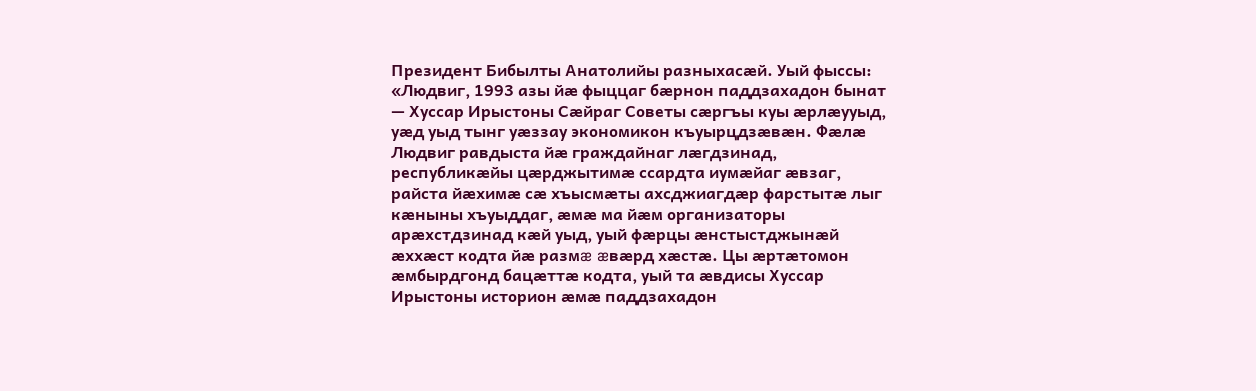Президент Бибылты Анатолийы разныхасæй. Уый фыссы: «Людвиг, 1993 азы йæ фыццаг бæрнон паддзахадон бынат — Хуссар Ирыстоны Сæйраг Советы сæргъы куы æрлæууыд, уæд уыд тынг уæззау экономикон къуырцдзæвæн. Фæлæ Людвиг равдыста йæ граждайнаг лæгдзинад, республикæйы цæрджытимæ ссардта иумæйаг æвзаг, райста йæхимæ сæ хъысмæты ахсджиагдæр фарстытæ лыг кæныны хъуыддаг, æмæ ма йæм организаторы арæхстдзинад кæй уыд, уый фæрцы æнстыстджынæй æххæст кодта йæ размæ æвæрд хæстæ. Цы æртæтомон æмбырдгонд бацæттæ кодта, уый та æвдисы Хуссар Ирыстоны историон æмæ паддзахадон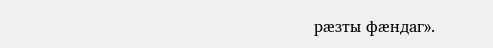рæзты фæндаг».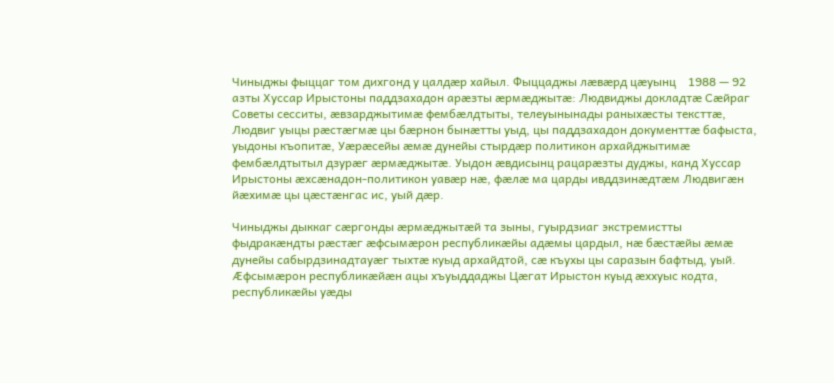Чиныджы фыццаг том дихгонд у цалдæр хайыл. Фыццаджы лæвæрд цæуынц    1988 — 92 азты Хуссар Ирыстоны паддзахадон арæзты æрмæджытæ: Людвиджы докладтæ Сæйраг Советы сесситы, æвзарджытимæ фембæлдтыты, телеуынынады раныхæсты тексттæ, Людвиг уыцы рæстæгмæ цы бæрнон бынæтты уыд, цы паддзахадон документтæ бафыста, уыдоны къопитæ, Уæрæсейы æмæ дунейы стырдæр политикон архайджытимæ фембæлдтытыл дзурæг æрмæджытæ. Уыдон æвдисынц рацарæзты дуджы, канд Хуссар Ирыстоны æхсæнадон-политикон уавæр нæ, фæлæ ма царды ивддзинæдтæм Людвигæн йæхимæ цы цæстæнгас ис, уый дæр.

Чиныджы дыккаг сæргонды æрмæджытæй та зыны, гуырдзиаг экстремистты фыдракæндты рæстæг æфсымæрон республикæйы адæмы цардыл, нæ бæстæйы æмæ дунейы сабырдзинадтауæг тыхтæ куыд архайдтой, сæ къухы цы саразын бафтыд, уый. Æфсымæрон республикæйæн ацы хъуыддаджы Цæгат Ирыстон куыд æххуыс кодта, республикæйы уæды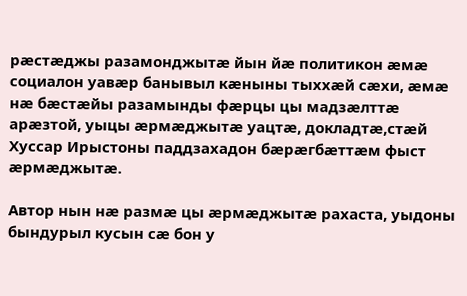рæстæджы разамонджытæ йын йæ политикон æмæ социалон уавæр банывыл кæныны тыххæй сæхи, æмæ нæ бæстæйы разамынды фæрцы цы мадзæлттæ арæзтой, уыцы æрмæджытæ уацтæ, докладтæ,стæй Хуссар Ирыстоны паддзахадон бæрæгбæттæм фыст æрмæджытæ.

Автор нын нæ размæ цы æрмæджытæ рахаста, уыдоны бындурыл кусын сæ бон у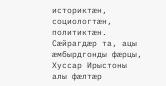историктæн, социологтæн, политиктæн. Сæйрагдæр та, ацы æмбырдгонды фæрцы, Хуссар Ирыстоны алы фæлтæр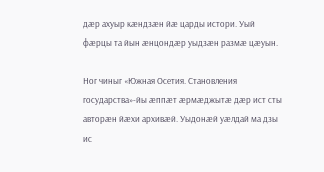дæр ахуыр кæндзæн йæ царды истори. Уый фæрцы та йын æнцондæр уыдзæн размæ цæуын.

Ног чиныг «Южная Осетия. Становления государства»-йы æппæт æрмæджытæ дæр ист сты авторæн йæхи архивæй. Уыдонæй уæлдай ма дзы ис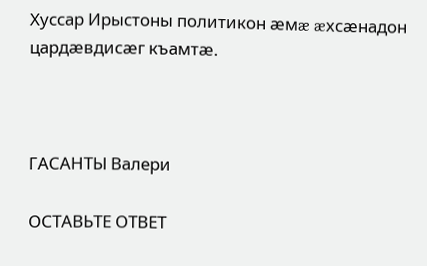Хуссар Ирыстоны политикон æмæ æхсæнадон цардæвдисæг къамтæ.



ГАСАНТЫ Валери

ОСТАВЬТЕ ОТВЕТ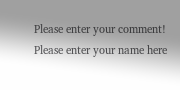Please enter your comment!
Please enter your name here